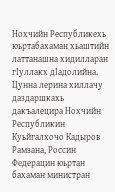Нохчийн Республикехь юьртабахаман хьаштийн латтанашна хидилларан гIуллакх дIадолийна. Цунна лерина хиллачу даздаршкахь дакъалецира Нохчийн Республикин Куьйгалхочо Кадыров Рамзана, Россин Федерацин юьртан бахаман министран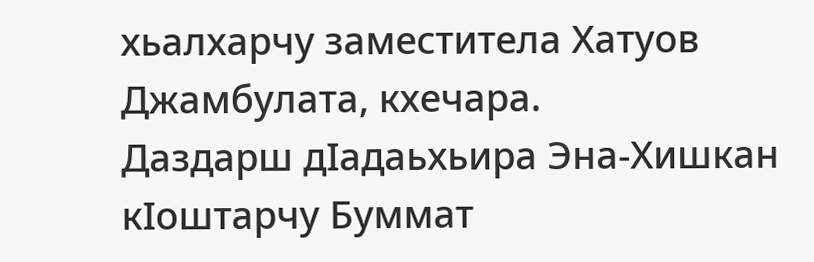хьалхарчу заместитела Хатуов Джамбулата, кхечара.
Даздарш дIадаьхьира Эна-Хишкан кIоштарчу Буммат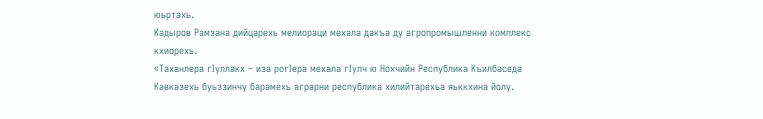юьртахь.
Кадыров Рамзана дийцарехь мелиораци мехала дакъа ду агропромышленни комплекс кхиорехь.
«Таханлера гIуллакх – иза рогIера мехала гIулч ю Нохчийн Республика Къилбаседа Кавказехь буьззинчу барамехь аграрни республика хилийтарехьа яьккхина йолу.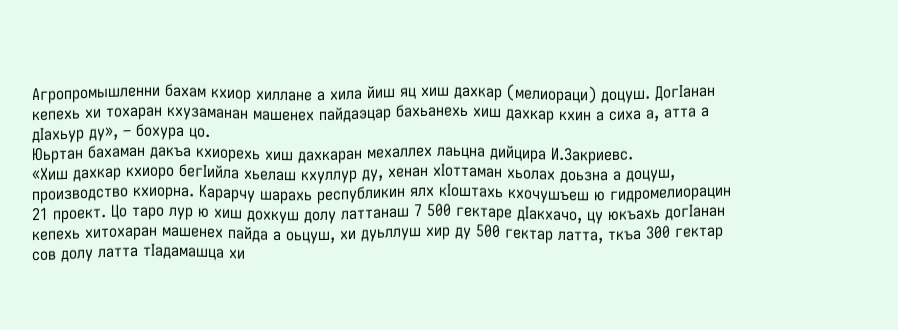Агропромышленни бахам кхиор хиллане а хила йиш яц хиш дахкар (мелиораци) доцуш. ДогIанан кепехь хи тохаран кхузаманан машенех пайдаэцар бахьанехь хиш дахкар кхин а сиха а, атта а дIахьур ду», – бохура цо.
Юьртан бахаман дакъа кхиорехь хиш дахкаран мехаллех лаьцна дийцира И.Закриевс.
«Хиш дахкар кхиоро бегIийла хьелаш кхуллур ду, хенан хIоттаман хьолах доьзна а доцуш, производство кхиорна. Карарчу шарахь республикин ялх кIоштахь кхочушъеш ю гидромелиорацин 21 проект. Цо таро лур ю хиш дохкуш долу латтанаш 7 500 гектаре дIакхачо, цу юкъахь догIанан кепехь хитохаран машенех пайда а оьцуш, хи дуьллуш хир ду 500 гектар латта, ткъа 300 гектар сов долу латта тIадамашца хи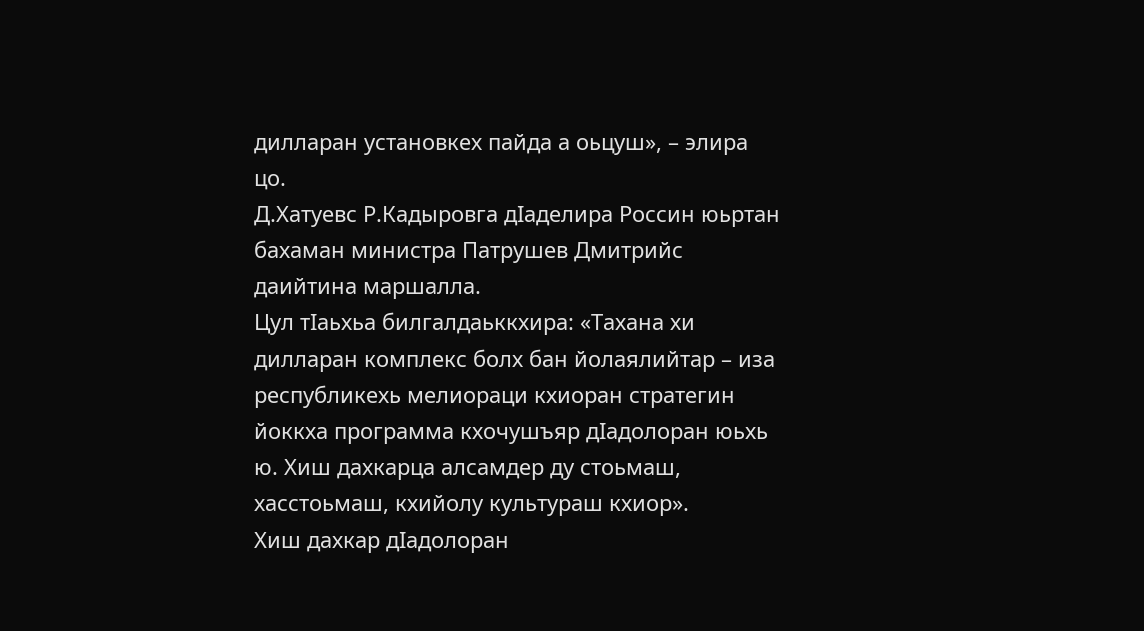дилларан установкех пайда а оьцуш», – элира цо.
Д.Хатуевс Р.Кадыровга дIаделира Россин юьртан бахаман министра Патрушев Дмитрийс даийтина маршалла.
Цул тIаьхьа билгалдаьккхира: «Тахана хи дилларан комплекс болх бан йолаялийтар – иза республикехь мелиораци кхиоран стратегин йоккха программа кхочушъяр дIадолоран юьхь ю. Хиш дахкарца алсамдер ду стоьмаш, хасстоьмаш, кхийолу культураш кхиор».
Хиш дахкар дIадолоран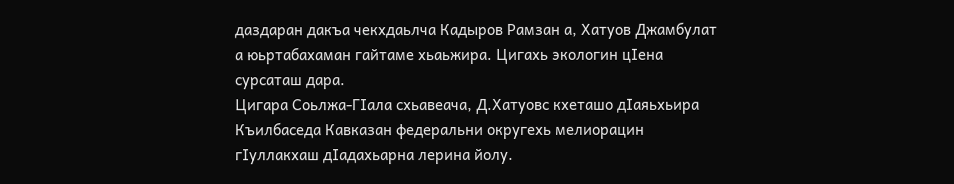даздаран дакъа чекхдаьлча Кадыров Рамзан а, Хатуов Джамбулат а юьртабахаман гайтаме хьаьжира. Цигахь экологин цIена сурсаташ дара.
Цигара Соьлжа-ГIала схьавеача, Д.Хатуовс кхеташо дIаяьхьира Къилбаседа Кавказан федеральни округехь мелиорацин гIуллакхаш дIадахьарна лерина йолу.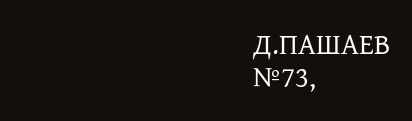Д.ПАШАЕВ
№73,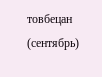товбецан (сентябрь)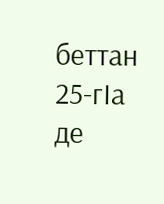беттан 25-гӀа де